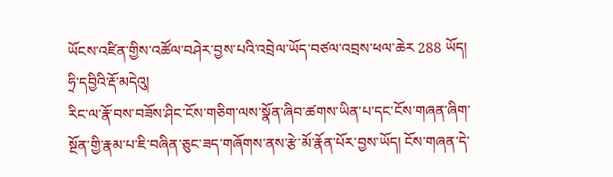ཡོངས་འཛིན་གྱིས་འཚོལ་བཤེར་བྱས་པའི་འབྲེལ་ཡོད་བཙལ་འབྲས་ཕལ་ཆེར 288 ཡོད།
ཧྲི་དབྱིའི་རྡོ་མདེའུ།
རིང་ལ་རྣོ་བས་བཟོས་ཤིང་ངོས་གཅིག་ལས་སྣོན་ཞིབ་ཚགས་ཡིན་པ་དང་ངོས་གཞན་ཞིག་སྔོན་གྱི་རྣམ་པ་ཇི་བཞིན་ཅུང་ཟད་གཞོགས་ནས་རྩེ་མོ་རྣོན་པོར་བྱས་ཡོད། ངོས་གཞན་དེ་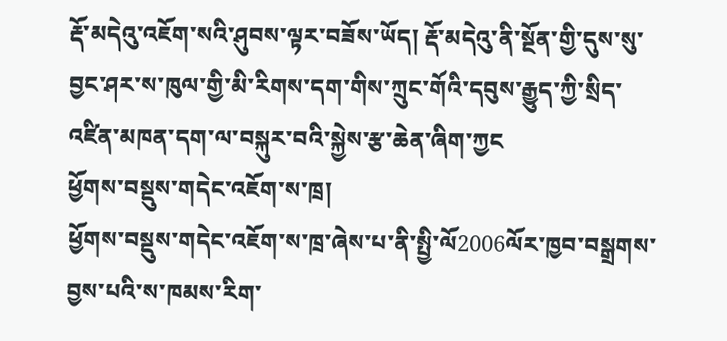རྡོ་མདེའུ་འཇོག་སའི་ཤུབས་ལྟར་བཟོས་ཡོད། རྡོ་མདེའུ་ནི་སྔོན་གྱི་དུས་སུ་བྱང་ཤར་ས་ཁུལ་གྱི་མི་རིགས་དག་གིས་ཀྲུང་གོའི་དབུས་རྒྱུད་ཀྱི་སྲིད་འཛིན་མཁན་དག་ལ་བསྐུར་བའི་སྐྱེས་རྩ་ཆེན་ཞིག་ཀྱང
ཕྱོགས་བསྡུས་གདེང་འཇོག་ས་ཁྲ།
ཕྱོགས་བསྡུས་གདེང་འཇོག་ས་ཁྲ་ཞེས་པ་ནི་སྤྱི་ལོ2006ལོར་ཁྱབ་བསྒྲགས་བྱས་པའི་ས་ཁམས་རིག་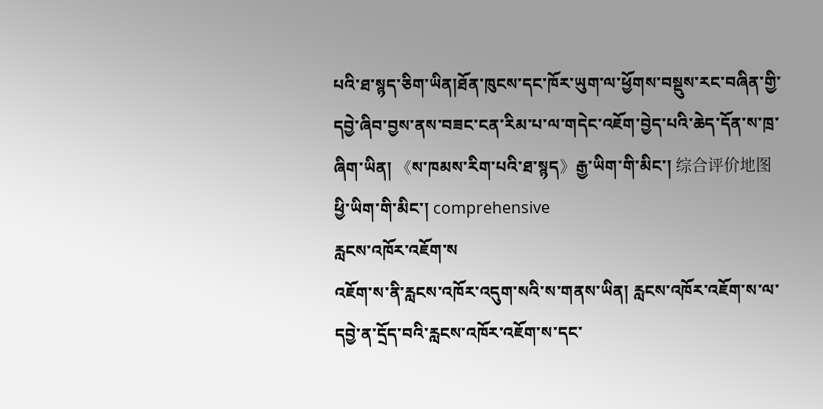པའི་ཐ་སྙད་ཅིག་ཡིན།ཐོན་ཁུངས་དང་ཁོར་ཡུག་ལ་ཕྱོགས་བསྡུས་རང་བཞིན་གྱི་དབྱེ་ཞིབ་བྱས་ནས་བཟང་ངན་རིམ་པ་ལ་གདེང་འཇོག་བྱེད་པའི་ཆེད་དོན་ས་ཁྲ་ཞིག་ཡིན། 《ས་ཁམས་རིག་པའི་ཐ་སྙད》རྒྱ་ཡིག་གི་མིང་། 综合评价地图 ཕྱི་ཡིག་གི་མིང་། comprehensive
རླངས་འཁོར་འཇོག་ས
འཇོག་ས་ནི་རླངས་འཁོར་འདུག་སའི་ས་གནས་ཡིན། རླངས་འཁོར་འཇོག་ས་ལ་དབྱེ་ན་དྲོད་བའི་རླངས་འཁོར་འཇོག་ས་དང་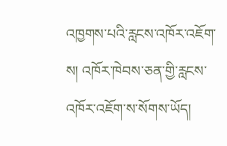འཁྱགས་པའི་རླངས་འཁོར་འཇོག་ས། འཁོར་ཁེབས་ཅན་གྱི་རླངས་འཁོར་འཇོག་ས་སོགས་ཡོད།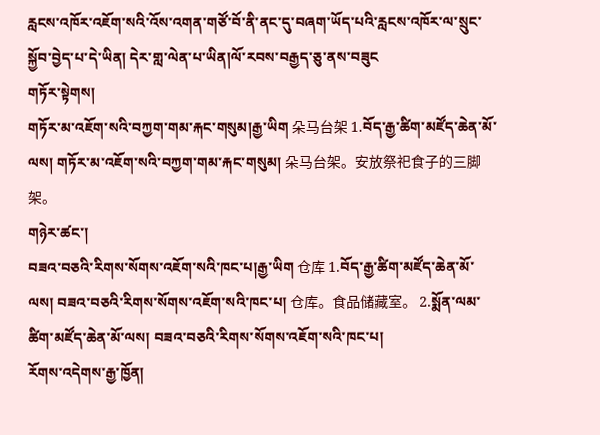རླངས་འཁོར་འཇོག་སའི་འོས་འགན་གཙོ་བོ་ནི་ནང་དུ་བཞག་ཡོད་པའི་རླངས་འཁོར་ལ་སྲུང་སྐྱོབ་བྱེད་པ་དེ་ཡིན། དེར་གླ་ལེན་པ་ཡིན།ལོ་རབས་བརྒྱད་ཅུ་ནས་བཟུང
གཏོར་སྟེགས།
གཏོར་མ་འཇོག་སའི་བཀྱག་གམ་རྐང་གསུམ།རྒྱ་ཡིག 朵马台架 1.བོད་རྒྱ་ཚིག་མཛོད་ཆེན་མོ་ལས། གཏོར་མ་འཇོག་སའི་བཀྱག་གམ་རྐང་གསུམ། 朵马台架。安放祭祀食子的三脚架。
གཉེར་ཚང་།
བཟའ་བཅའི་རིགས་སོགས་འཇོག་སའི་ཁང་པ།རྒྱ་ཡིག 仓库 1.བོད་རྒྱ་ཚིག་མཛོད་ཆེན་མོ་ལས། བཟའ་བཅའི་རིགས་སོགས་འཇོག་སའི་ཁང་པ། 仓库。食品储藏室。 2.སྨོན་ལམ་ཚིག་མཛོད་ཆེན་མོ་ལས། བཟའ་བཅའི་རིགས་སོགས་འཇོག་སའི་ཁང་པ།
རོགས་འདེགས་རྒྱ་ཁྱོན།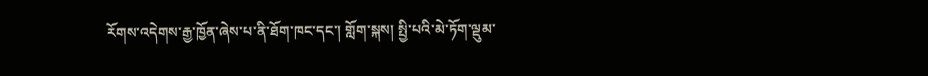རོགས་འདེགས་རྒྱ་ཁྱོན་ཞེས་པ་ནི་ཐོག་ཁང་དང་། གློག་སྐས། སྤྱི་པའི་མེ་ཏོག་ལྡུམ་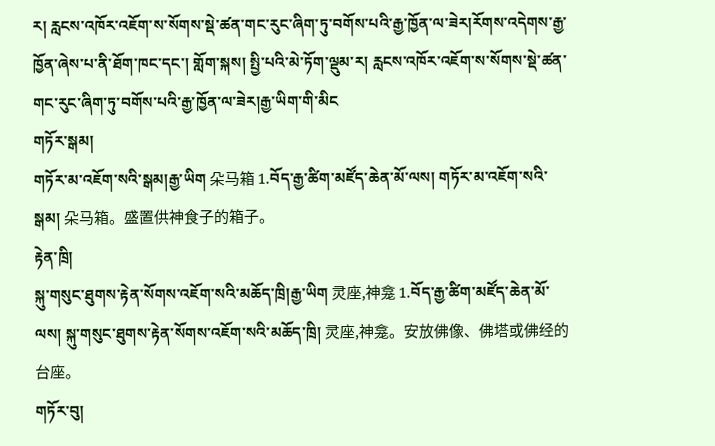ར། རླངས་འཁོར་འཇོག་ས་སོགས་སྡེ་ཚན་གང་རུང་ཞིག་ཏུ་བགོས་པའི་རྒྱ་ཁྱོན་ལ་ཟེར།རོགས་འདེགས་རྒྱ་ཁྱོན་ཞེས་པ་ནི་ཐོག་ཁང་དང་། གློག་སྐས། སྤྱི་པའི་མེ་ཏོག་ལྡུམ་ར། རླངས་འཁོར་འཇོག་ས་སོགས་སྡེ་ཚན་གང་རུང་ཞིག་ཏུ་བགོས་པའི་རྒྱ་ཁྱོན་ལ་ཟེར།རྒྱ་ཡིག་གི་མིང
གཏོར་སྒམ།
གཏོར་མ་འཇོག་སའི་སྒམ།རྒྱ་ཡིག 朵马箱 1.བོད་རྒྱ་ཚིག་མཛོད་ཆེན་མོ་ལས། གཏོར་མ་འཇོག་སའི་སྒམ། 朵马箱。盛置供神食子的箱子。
རྟེན་ཁྲི།
སྐུ་གསུང་ཐུགས་རྟེན་སོགས་འཇོག་སའི་མཆོད་ཁྲི།རྒྱ་ཡིག 灵座,神龛 1.བོད་རྒྱ་ཚིག་མཛོད་ཆེན་མོ་ལས། སྐུ་གསུང་ཐུགས་རྟེན་སོགས་འཇོག་སའི་མཆོད་ཁྲི། 灵座,神龛。安放佛像、佛塔或佛经的台座。
གཏོར་བུ།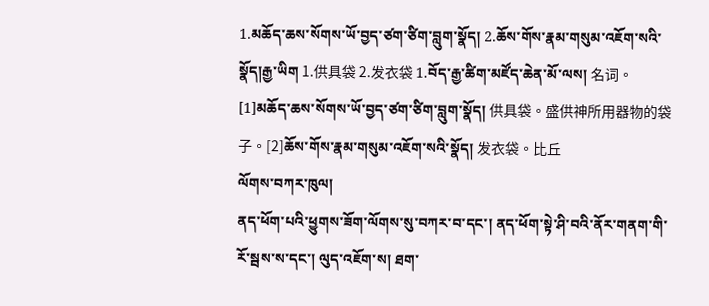1.མཆོད་ཆས་སོགས་ཡོ་བྱད་ཙག་ཙིག་བླུག་སྣོད། 2.ཆོས་གོས་རྣམ་གསུམ་འཇོག་སའི་སྣོད།རྒྱ་ཡིག 1.供具袋 2.发衣袋 1.བོད་རྒྱ་ཚིག་མཛོད་ཆེན་མོ་ལས། 名词。[1]མཆོད་ཆས་སོགས་ཡོ་བྱད་ཙག་ཙིག་བླུག་སྣོད། 供具袋。盛供神所用器物的袋子。[2]ཆོས་གོས་རྣམ་གསུམ་འཇོག་སའི་སྣོད། 发衣袋。比丘
ལོགས་བཀར་ཁུལ།
ནད་ཕོག་པའི་ཕྱུགས་ཟོག་ལོགས་སུ་བཀར་བ་དང་། ནད་ཕོག་སྟེ་ཤི་བའི་ནོར་གནག་གི་རོ་སྦས་ས་དང་། ལུད་འཇོག་ས། ཐག་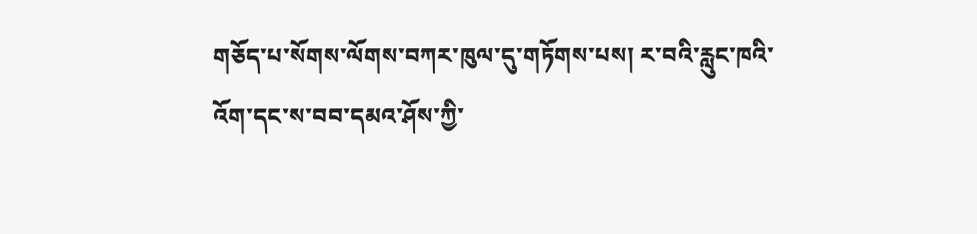གཅོད་པ་སོགས་ལོགས་བཀར་ཁུལ་དུ་གཏོགས་པས། ར་བའི་རླུང་ཁའི་འོག་དང་ས་བབ་དམའ་ཤོས་ཀྱི་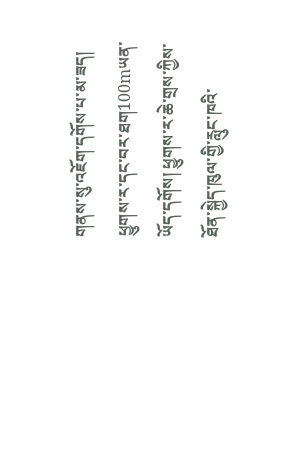གནས་སུ་འཇོག་དགོས་པ་མ་ཟད། ཕྱུགས་ར་དང་བར་ཐག100mཡན་ཡོད་དགོས། ཕྱུགས་ར་ཆེ་གྲས་ཀྱིས་ཐོན་སྐྱེད་ཁུལ་གྱི་རླུང་ཁའི་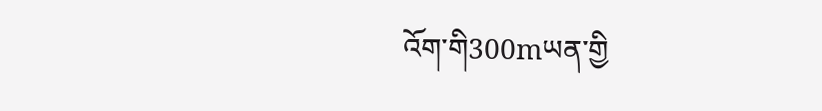འོག་གི300mཡན་གྱི